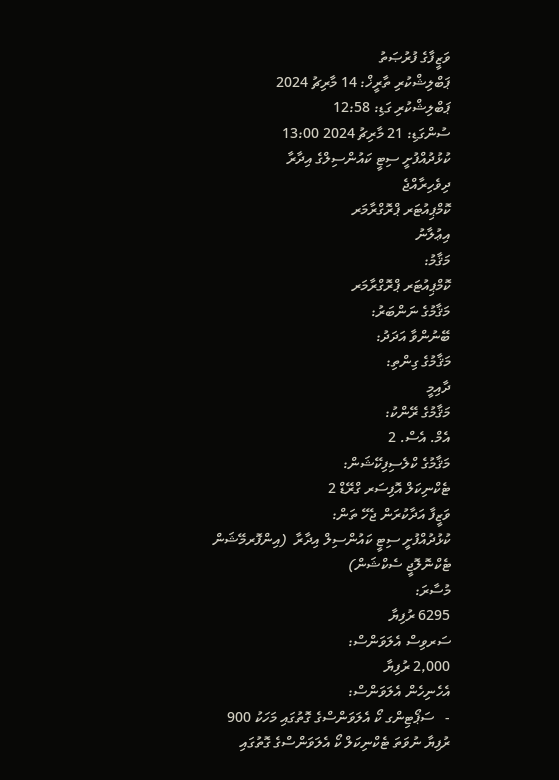ވަޒީފާގެ ފުރުޞަތު
ޕަބްލިޝްކުރި ތާރީޚް: 14 މާރިޗު 2024
ޕަބްލިޝްކުރި ގަޑި: 12:58
ސުންގަޑި: 21 މާރިޗު 2024 13:00
ކުޅުދުއްފުށީ ސިޓީ ކައުންސިލްގެ އިދާރާ
ދިވެހިރާއްޖެ
ކޮމްޕިއުޓަރ ޕްރޮގްރާމަރ
އިޢުލާނު
މަޤާމު:
ކޮމްޕިއުޓަރ ޕްރޮގްރާމަރ
މަޤާމުގެ ނަންބަރު:
ބޭނުންވާ އަދަދު:
މަޤާމުގެ ގިންތި:
ދާއިމީ
މަޤާމުގެ ރޭންކު:
އެމް. އެސް. 2
މަޤާމުގެ ކްލެސިފިކޭޝަން:
ޓެކްނިކަލް އޮފިސަރ ގްރޭޑް 2
ވަޒީފާ އަދާކުރަން ޖެހޭ ތަން:
ކުޅުދުއްފުށީ ސިޓީ ކައުންސިލް އިދާރާ  (އިންފޮރމޭޝަން ޓެކްނޮލޮޖީ ސެކްޝަން)
މުސާރަ:
6295 ރުފިޔާ
ސަރވިސް އެލަވަންސް:
2,000 ރުފިޔާ
އެހެނިހެން އެލަވަންސް:
-   ސަޕޯޓިންގ ކޯ އެލަވަންސްގެ ގޮތުގައި މަހަކު 900 ރުފިޔާ ނުވަތަ ޓެކްނިކަލް ކޯ އެލަވަންސްގެ ގޮތުގައި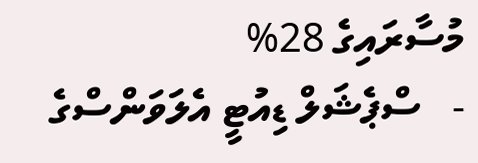މުސާރައިގެ 28%
-   ސްޕެޝަލް ޑިއުޓީ އެލަވަންސްގެ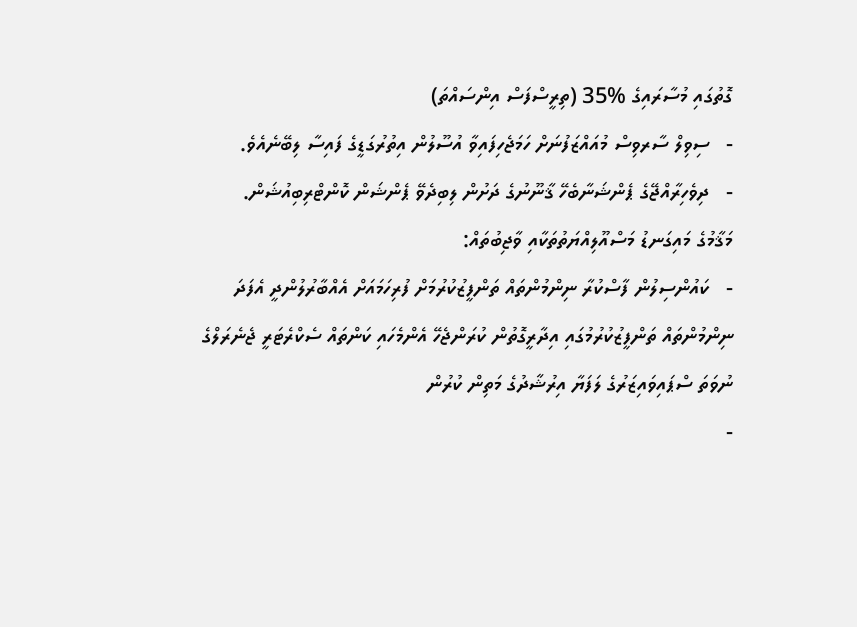ގޮތުގައި މުސާރައިގެ %35 (ތިރީސްފަސް އިންސައްތަ)
-   ސިވިލް ސާރވިސް މުއައްޒަފުނަށް ހަމަޖެހިފައިވާ އުސޫލުން އިތުރުގަޑީގެ ފައިސާ ލިބޭނެއެވެ.
-   ދިވެހިރާއްޖޭގެ ޕެންޝަނާބެހޭ ޤާނޫނުގެ ދަށުން ލިބިދެވޭ ޕެންޝަން ކޮންޓްރިބިއުޝަން.
މަޤާމުގެ މައިގަނޑު މަސްއޫލިއްޔަތުތަކާއި ވާޖިބުތައް:
-   ކައުންސިލުން ފާސްކުރާ ނިންމުންތައް ތަންފީޒުކުރުމަށް ފުރިހަމައަށް އެއްބާރުލުންދީ އެފަދަ ނިންމުންތައް ތަންފީޒުކުރުމުގައި އިދާރީގޮތުން ކުރަންޖެހޭ އެންމެހައި ކަންތައް ސެކްރެޓަރީ ޖެނެރަލްގެ ނުވަތަ ސްޕައިވައިޒަރުގެ ލަފަޔާ އިރުޝާދުގެ މަތިން ކުރުން
-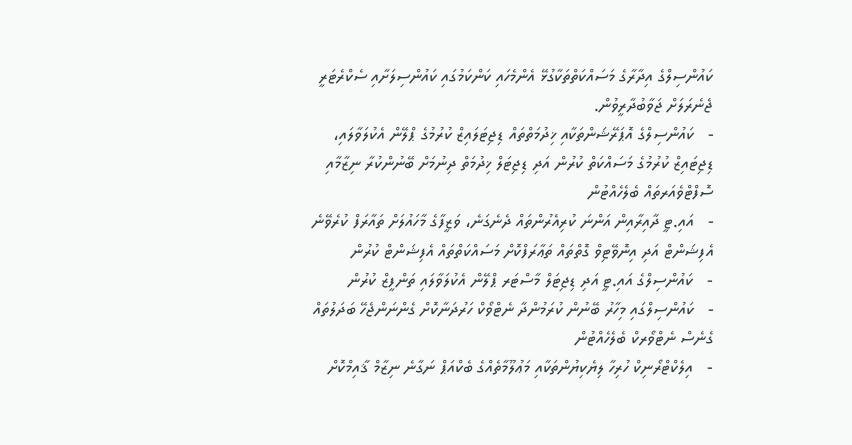ކައުންސިލްގެ އިދާރާގެ މަސައްކަތްތަކާގުޅޭ އެންމެހައި ކަންކަމުގައި ކައުންސިލަށާއި ސެކްރެޓަރީ ޖެނެރަލަށް ޖަވާބުދާރީވުން.
-   ކައުންސިލްގެ އޮޕަރޭޝަންތަކާއި ޚިދުމަތްތައް ޑިޖިޓަލައިޒް ކުރުމުގެ ޕްލޭން އެކުލަވާލައި، ޑިޖިޓައިޒް ކުރުމުގެ މަސައްކަތް ކުރުން އަދި ޑިޖިޓަލް ޚިދުމަތް ދިނުމަށް ބޭނުންކުރާ ނިޒާމާއި ސޮފްޓްވެއަރތައް ބެލެހެއްޓުން
-   އައި.ޓީ ދާއިރާއިން އަންނަ ކުރިއެރުންތައް ދެނެގަނެ، ވަޒީފާގެ މާހައުލަށް ތައާރަފް ކުރެވޭނެ އެފިޝަންޓް އަދި އިނޮވޭޓިވް ގޮތްތައް ތަޢާރަފްކޮށް މަސައްކަތްތައް އެފިޝަންޓް ކުރުން
-   ކައުންސިލްގެ އައި.ޓީ އަދި ޑިޖިޓަލް މާސްޓަރ ޕްލޭން އެކުލަވާލައި ތަންފީޒް ކުރުން
-   ކައުންސިލްގައި މިހާރު ބޭނުން ކުރަމުންދާ ނެޓްވޯކް ހަރުދަނާކޮށް ގެންނަންޖެހޭ ބަދަލުތައް ގެނެސް ނެޓްވޯރކް ބެލެހެއްޓުން
-   އިލެކްޓްރޯނިކް ހުރިހާ ލިޔެކިޔުންތަކާއި މަޢުލޫމާތެއްގެ ބެކްއަޕް ނަގާނެ ނިޒާމް ޤާއިމްކޮށް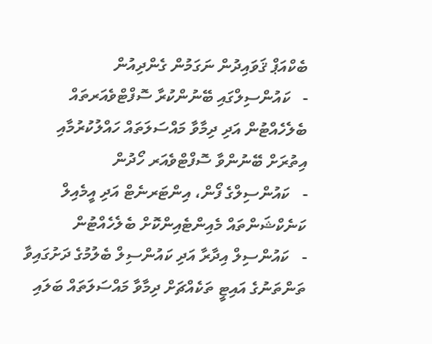ބެކްއަޕް ޤަވައިދުން ނަގަމުން ގެންދިއުން
-   ކައުންސިލްގައި ބޭނުންކުރާ ސޮފްޓްވެއަރތައް ބެލެހެއްޓުން އަދި ދިމާވާ މައްސަލަތައް ހައްލުކުރުމާއި އިތުރަށް ބޭނުންވާ ސޮފްޓްވެއަރ ހޯދުން
-   ކައުންސިލްގެ ފޯން، އިންޓަރނެޓް އަދި އީމެއިލް ކަނެކްޝަންތައް މެއިންޓެއިންކޮށް ބެލެހެއްޓުން
-   ކައުންސިލް އިދާރާ އަދި ކައުންސިލް ބެލުމުގެ ދަށުގައިވާ ތަންތަނުގެ އައިޓީ ތަކެއްޗަށް ދިމާވާ މައްސަލަތައް ބަލައި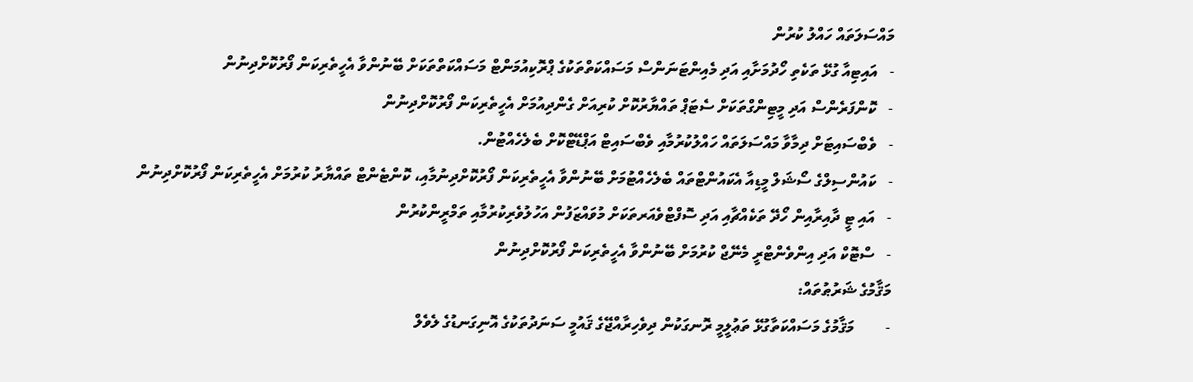މައްސަލަތައް ހައްލު ކުރުން
-   އައިޓިއާ ގުޅޭ ތަކެތި ހޯދުމަށާއި އަދި މެއިންޓަނަންސް މަސައްކަތްތަކުގެ ޕްރޮކިއުމަންޓް މަސައްކަތްތަކަށް ބޭނުންވާ އެހީތެރިކަން ފޯރުކޮށްދިނުން
-   ކޮންފަރެންސް އަދި މީޓިންގްތަކަށް ސެޓަޕް ތައްޔާރުކޮށް ކުރިއަށް ގެންދިއުމަށް އެހީތެރިކަން ފޯރުކޮށްދިނުން
-   ވެބްސައިޓަށް ދިމާވާ މައްސަލަތައް ހައްލުކުރުމާއި ވެބްސައިޓް އަޕްޑޭޓްކޮށް ބެލެހެއްޓުން.
-   ކައުންސިލްގެ ސޯޝަލް މީޑިއާ އެކައުންޓްތައް ބެލެހެއްޓުމަށް ބޭނުންވާ އެހީތެރިކަން ފޯރުކޮށްދިނުމާއި، ކޮންޓެންޓް ތައްޔާރު ކުރުމަށް އެހީތެރިކަން ފޯރުކޮށްދިނުން
-   އައި ޓީ ދާއިރާއިން ހޯދޭ ތަކެއްޗާއި އަދި ސޮފްޓްވެއަރތަކަށް މުވައްޒަފުން އަހުލުވެރިކުރުމާއި ތަމްރީންކުރުން
-   ސްޓޮކް އަދި އިންވެންޓްރީ މެނޭޖް ކުރުމަށް ބޭނުންވާ އެހީތެރިކަން ފޯރުކޮށްދިނުން
މަޤާމުގެ ޝަރުޠުތައް:
-        މަޤާމުގެ މަސައްކަތާގުޅޭ ތަޢުލީމީ ރޮނގަކުން ދިވެހިރާއްޖޭގެ ޤައުމީ ސަނަދުތަކުގެ އޮނިގަނޑުގެ ލެވެލް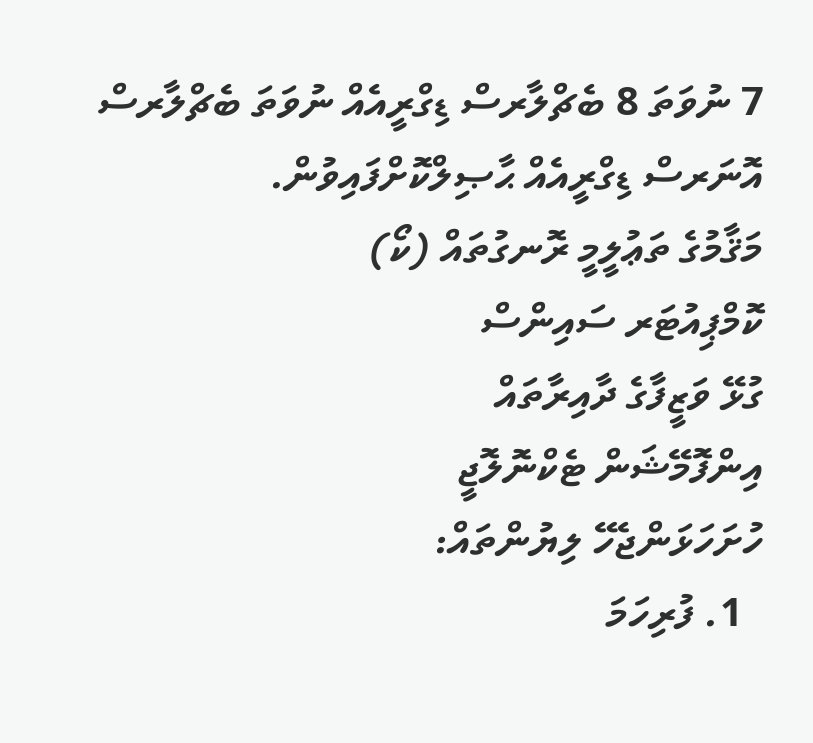7 ނުވަތަ 8 ބެޗްލާރސް ޑިގްރީއެއް ނުވަތަ ބެޗްލާރސް އޮނަރސް ޑިގްރީއެއް ޙާޞިލްކޮށްފައިވުން.
މަޤާމުގެ ތަޢުލީމީ ރޮނގުތައް (ކޯ)
ކޮމްޕިއުޓަރ ސައިންސް
ގުޅޭ ވަޒީފާގެ ދާއިރާތައް
އިންފޮމޭޝަން ޓެކްނޮލޮޖީ
ހުށަހަޅަންޖެހޭ ލިޔުންތައް:
  1. ފުރިހަމަ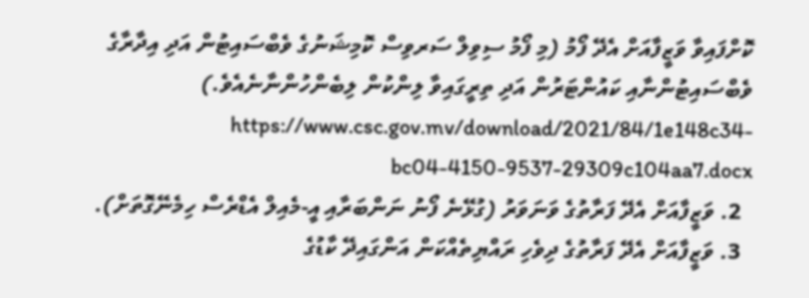ކޮށްފައިވާ ވަޒީފާއަށް އެދޭ ފޯމު (މި ފޯމު ސިވިލް ސަރވިސް ކޮމިޝަނުގެ ވެބްސައިޓުން އަދި އިދާރާގެ ވެބްސައިޓުންނާއި ކައުންޓަރުން އަދި ތިރީގައިވާ ލިންކުން ލިބެންހުންނާނެއެވެ.)  https://www.csc.gov.mv/download/2021/84/1e148c34-bc04-4150-9537-29309c104aa7.docx
  2. ވަޒީފާއަށް އެދޭ ފަރާތުގެ ވަނަވަރު (ގުޅޭނެ ފޯނު ނަންބަރާއި އީ-މެއިލް އެޑްރެސް ހިމެނޭގޮތަށް).
  3. ވަޒީފާއަށް އެދޭ ފަރާތުގެ ދިވެހި ރައްޔިތެއްކަން އަންގައިދޭ ކާޑުގެ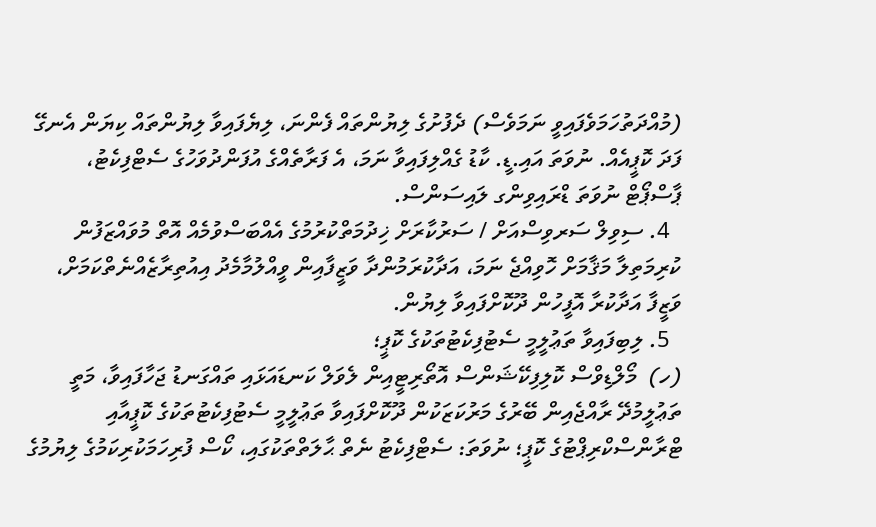(މުއްދަތުހަމަވެފައިވީ ނަމަވެސް) ދެފުށުގެ ލިޔުންތައް ފެންނަ، ލިޔެފައިވާ ލިޔުންތައް ކިޔަން އެނގޭ ފަދަ ކޮޕީއެއް. ނުވަތަ އައި.ޑީ. ކާޑު ގެއްލިފައިވާ ނަމަ، އެ ފަރާތެއްގެ އުފަންދުވަހުގެ ސެޓްފިކެޓު، ޕާސްޕޯޓް ނުވަތަ ޑްރައިވިންގ ލައިސަންސް.
  4. ސިވިލް ސަރވިސްއަށް / ސަރުކާރަށް ޚިދުމަތްކުރުމުގެ އެއްބަސްވުމެއް އޮތް މުވައްޒަފުން ކުރިމަތިލާ މަޤާމަށް ހޮވިއްޖެ ނަމަ، އަދާކުރަމުންދާ ވަޒީފާއިން ވީއްލުމާމެދު އިއުތިރާޒެއްނެތްކަމަށް، ވަޒީފާ އަދާކުރާ އޮފީހުން ދޫކޮށްފައިވާ ލިޔުން.
  5. ލިބިފައިވާ ތަޢުލީމީ ސެޓުފިކެޓުތަކުގެ ކޮޕީ؛
(ހ)  މޯލްޑިވްސް ކޮލިފިކޭޝަންސް އޮތޯރިޓީއިން ލެވަލް ކަނޑައަޅައި ތައްގަނޑު ޖަހާފައިވާ، މަތީ ތަޢުލީމުދޭ ރާއްޖެއިން ބޭރުގެ މަރުކަޒަކުން ދޫކޮށްފައިވާ ތަޢުލީމީ ސެޓުފިކެޓުތަކުގެ ކޮޕީއާއި ޓްރާންސްކްރިޕްޓުގެ ކޮޕީ؛ ނުވަތަ: ސެޓްފިކެޓު ނެތް ޙާލަތްތަކުގައި، ކޯސް ފުރިހަމަކުރިކަމުގެ ލިޔުމުގެ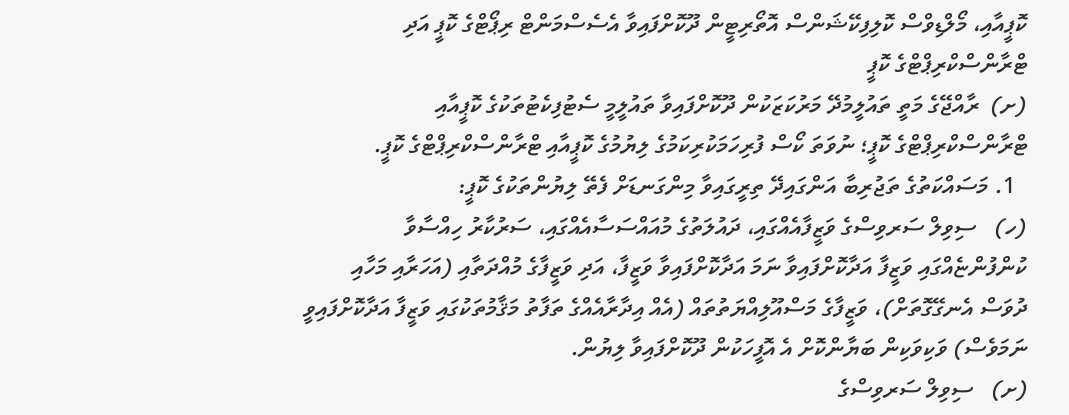ކޮޕީއާއި، މޯލްޑިވްސް ކޮލިފިކޭޝަންސް އޮތޯރިޓީން ދޫކޮށްފައިވާ އެސެސްމަންޓް ރިޕޯޓްގެ ކޮޕީ އަދި ޓްރާންސްކްރިޕްޓްގެ ކޮޕީ
(ށ)  ރާއްޖޭގެ މަތީ ތައުލީމުދޭ މަރުކަޒަކުން ދޫކޮށްފައިވާ ތައުލީމީ ސެޓުފިކެޓުތަކުގެ ކޮޕީއާއި ޓްރާންސްކްރިޕްޓްގެ ކޮޕީ؛ ނުވަތަ ކޯސް ފުރިހަމަކުރިކަމުގެ ލިޔުމުގެ ކޮޕީއާއި ޓްރާންސްކްރިޕްޓްގެ ކޮޕީ.
  1. މަސައްކަތުގެ ތަޖުރިބާ އަންގައިދޭ ތިރީގައިވާ މިންގަނޑަށް ފެތޭ ލިޔުންތަކުގެ ކޮޕީ:
(ހ)   ސިވިލް ސަރވިސްގެ ވަޒީފާއެއްގައި، ދައުލަތުގެ މުއައްސަސާއެއްގައި، ސަރުކާރު ހިއްސާވާ ކުންފުންޏެއްގައި ވަޒީފާ އަދާކޮށްފައިވާ ނަމަ އަދާކޮށްފައިވާ ވަޒީފާ، އަދި ވަޒީފާގެ މުއްދަތާއި (އަހަރާއި މަހާއި ދުވަސް އެނގޭގޮތަށް)، ވަޒީފާގެ މަސްއޫލިއްޔަތުތައް (އެއް އިދާރާއެއްގެ ތަފާތު މަޤާމުތަކުގައި ވަޒީފާ އަދާކޮށްފައިވީ ނަމަވެސް) ވަކިވަކިން ބަޔާންކޮށް އެ އޮފީހަކުން ދޫކޮށްފައިވާ ލިޔުން.
(ށ)   ސިވިލް ސަރވިސްގެ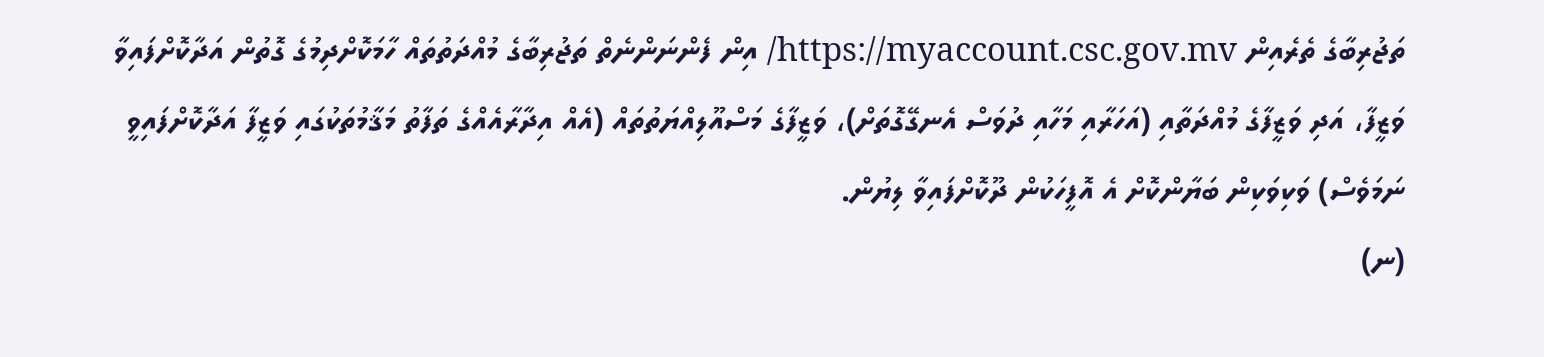ތަޖުރިބާގެ ތެރެއިން https://myaccount.csc.gov.mv/ އިން ފެންނަންނެތް ތަޖުރިބާގެ މުއްދަތުތައް ހާމަކޮށްދިމުގެ ގޮތުން އަދާކޮށްފައިވާ ވަޒީފާ، އަދި ވަޒީފާގެ މުއްދަތާއި (އަހަރާއި މަހާއި ދުވަސް އެނގޭގޮތަށް)، ވަޒީފާގެ މަސްއޫލިއްޔަތުތައް (އެއް އިދާރާއެއްގެ ތަފާތު މަޤާމުތަކުގައި ވަޒީފާ އަދާކޮށްފައިވީ ނަމަވެސް) ވަކިވަކިން ބަޔާންކޮށް އެ އޮފީހަކުން ދޫކޮށްފައިވާ ލިޔުން.
(ނ)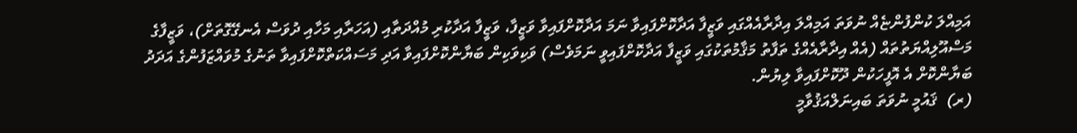އަމިއްލަ ކުންފުންޏެއް ނުވަތަ އަމިއްލަ އިދާރާއެއްގައި ވަޒީފާ އަދާކޮށްފައިވާ ނަމަ އަދާކޮށްފައިވާ ވަޒީފާ، ވަޒީފާ އަދާކުރި މުއްދަތާއި (އަހަރާއި މަހާއި ދުވަސް އެނގޭގޮތަށް)، ވަޒީފާގެ މަސްއޫލިއްޔަތުތައް (އެއް އިދާރާއެއްގެ ތަފާތު މަޤާމުތަކުގައި ވަޒީފާ އަދާކޮށްފައިވީ ނަމަވެސް) ވަކިވަކިން ބަޔާންކޮށްފައިވާ އަދި މަސައްކަތްކޮށްފައިވާ ތަނުގެ މުވައްޒަފުންގެ އަދަދު ބަޔާންކޮށް އެ އޮފީހަކުން ދޫކޮށްފައިވާ ލިޔުން.
(ރ)  ޤައުމީ ނުވަތަ ބައިނަލްއަޤުވާމީ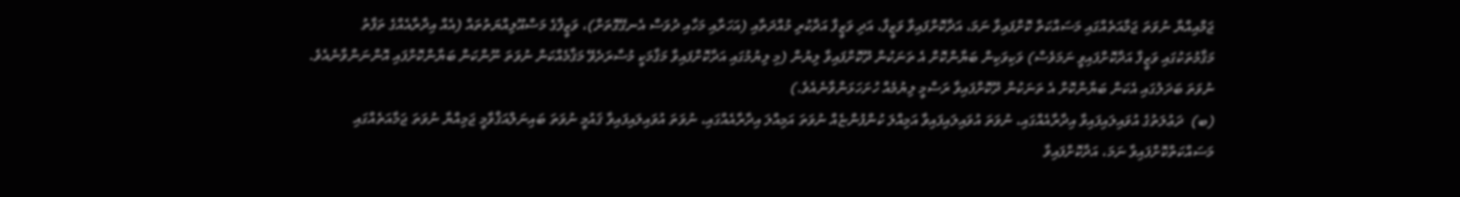ޖަމްއިއްޔާ ނުވަތަ ޖަމާއަތެއްގައި މަސައްކަތް ކޮށްފައިވާ ނަމަ، އަދާކޮށްފައިވާ ވަޒީފާ، އަދި ވަޒީފާ އަދާކުރި މުއްދަތާއި (އަހަރާއި މަހާއި ދުވަސް އެނގޭގޮތަށް)، ވަޒީފާގެ މަސްއޫލިއްޔަތުތައް (އެއް އިދާރާއެއްގެ ތަފާތު މަޤާމުތަކުގައި ވަޒީފާ އަދާކޮށްފައިވީ ނަމަވެސް) ވަކިވަކިން ބަޔާންކޮށް އެ ތަނަކުން ދޫކޮށްފައިވާ ލިޔުން (މި ލިޔުމުގައި އަދާކޮށްފައިވާ މަޤާމަކީ މުސާރަދެވޭ މަޤާމެއްކަން ނުވަތަ ނޫންކަން ބަޔާންކޮށްފައި އޮންނަންވާނެއެވެ. ނުވަތަ ބަދަލުގައި އެކަން ބަޔާންކޮށް އެ ތަނަކުން ދޫކޮށްފައިވާ ރަސްމީ ލިޔުމެއް ހުށަހަޅަންވާނެއެވެ.)
(ބ)  ދަޢުލަތުގެ އުވައިލައިފައިވާ އިދާރާއެއްގައި، ނުވަތަ އުވައިލައިފައިވާ އަމިއްލަ ކުންފުންޏެއް ނުވަތަ އަމިއްލަ އިދާރާއެއްގައި، ނުވަތަ އުވައިލައިފައިވާ ޤައުމީ ނުވަތަ ބައިނަލްއަޤްވާމީ ޖަމިއްޔާ ނުވަތަ ޖަމާއަތެއްގައި މަސައްކަތްކޮށްފައިވާ ނަމަ، އަދާކޮށްފައިވާ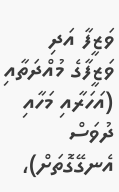ވަޒީފާ އަދި ވަޒީފާގެ މުއްދަތާއި (އަހަރާއި މަހާއި ދުވަސް އެނގޭގޮތަށް)،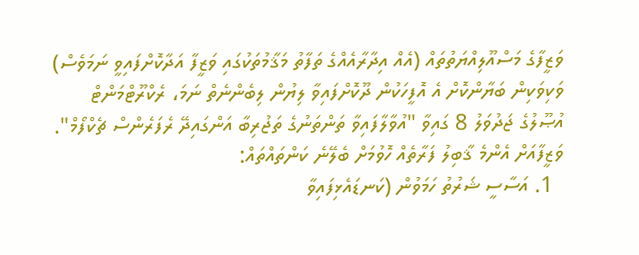ވަޒީފާގެ މަސްއޫލިއްޔަތުތައް (އެއް އިދާރާއެއްގެ ތަފާތު މަޤާމުތަކުގައި ވަޒީފާ އަދާކޮށްފައިވީ ނަމަވެސް) ވަކިވަކިން ބަޔާންކޮށް އެ އޮފީހަކުން ދޫކޮށްފައިވާ ލިޔުން ލިބެންނެތް ނަމަ، ރެކްރޫޓްމަންޓް އުޞޫލުގެ ޖަދުވަލު 8 ގައިވާ "އުވާލާފައިވާ ތަންތަނުގެ ތަޖުރިބާ އަންގައިދޭ ރެފަރެންސް ޗެކްފޯމް".
ވަޒީފާއަށް އެންމެ ޤާބިލު ފަރާތެއް ހޮވުމަށް ބެލޭނެ ކަންތައްތައް:
  1. އަސާސީ ޝަރުތު ހަމަވުން (ކަނޑައެޅިފައިވާ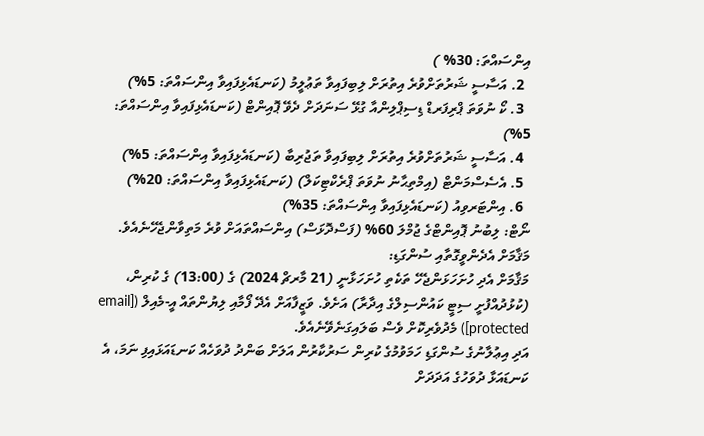އިންސައްތަ: 30% )
  2. އަސާސީ ޝަރުތަށްވުރެ އިތުރަށް ލިބިފައިވާ ތަޢުލީމު (ކަނޑައެޅިފައިވާ އިންސައްތަ: 5%)
  3. ކޯ ނުވަތަ ޕްރިފަރޑް ޑިސިޕްލިންއާ ގުޅޭ ސަނަދަށް ދެވޭ ޕޮއިންޓް (ކަނޑައެޅިފައިވާ އިންސައްތަ: 5%)
  4. އަސާސީ ޝަރުތަށްވުރެ އިތުރަށް ލިބިފައިވާ ތަޖުރިބާ (ކަނޑައެޅިފައިވާ އިންސައްތަ: 5%)
  5. އެސެސްމަންޓް (އިމްތިޙާނު ނުވަތަ ޕްރެކްޓިކަލް) (ކަނޑައެޅިފައިވާ އިންސައްތަ: 20%)
  6. އިންޓަރވިއު (ކަނޑައެޅިފައިވާ އިންސައްތަ: 35%)
ނޯޓް: ލިބުނު ޕޮއިންޓްގެ ޖުމްލަ 60% (ފަސްދޮޅަސް) އިންސައްތައަށް ވުރެ މަތިވާންޖެހޭނެއެވެ.
މަޤާމަށް އެދެންވީގޮތާއި ސުންގަޑި:
މަޤާމަށް އެދި ހުށަހަޅަންޖެހޭ ތަކެތި ހުށަހަޅާނީ (21 މާރޗް 2024) ގެ (13:00) ގެ ކުރިން، (ކުޅުދުއްފުށީ ސިޓީ ކައުންސިލްގެ އިދާރާ) އަށެވެ. ވަޒީފާއަށް އެދޭ ފޯމާއި ލިޔުންތައް އީ-މެއިލް ([email protected]) މެދުވެރިކޮށް ވެސް ބަލައިގަނެވޭނެއެވެ.
އަދި އިޢުލާނުގެ ސުންގަޑި ހަމަވުމުގެ ކުރިން ސަރުކާރުން އަލަށް ބަންދު ދުވަހެއް ކަނޑައަޅައިފި ނަމަ، އެ ކަނޑައަޅާ ދުވަހުގެ އަދަދަށް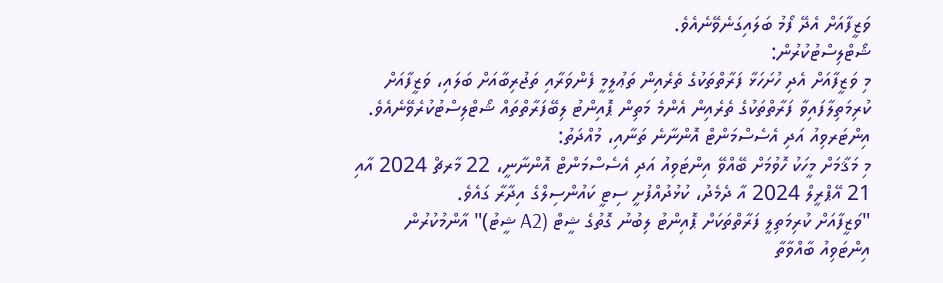ވަޒީފާއަށް އެދޭ ފޯމު ބަލައިގަނެވޭނެއެވެ.
ޝޯޓްލިސްޓުކުރުން:
މި ވަޒީފާއަށް އެދި ހުށަހަޅާ ފަރާތްތަކުގެ ތެރެއިން ތަޢުލީމީ ފެންވަރާއި ތަޖުރިބާއަށް ބަލައި، ވަޒީފާއަށް ކުރިމަތިލާފައިވާ ފަރާތްތަކުގެ ތެރެއިން އެންމެ މަތިން ޕޮއިންޓު ލިބޭފަރާތްތައް ޝޯޓްލިސްޓުކުރެވޭނެއެވެ.
އިންޓަރވިއު އަދި އެސެސްމަންޓް އޮންނާނެ ތަނާއި، މުއްދަތު:
މި މަޤާމަށް މީހަކު ހޮވުމަށް ބޭއްވޭ އިންޓަވިއު އަދި އެސެސްމަންޓް އޮންނާނީ، 22 މާރޗް 2024 އާއި 21 އޭޕްރީލް 2024 އާ ދެމެދު، ކުޅުދުއްފުށީ ސިޓީ ކައުންސިލްގެ އިދާރާ ގައެވެ.
"ވަޒީފާއަށް ކުރިމަތިލީ ފަރާތްތަކަށް ޕޮއިންޓު ލިބުނު ގޮތުގެ ޝީޓް (A2 ޝީޓު)" އާންމުކުރުން
އިންޓަވިއު ބާއްވާތާ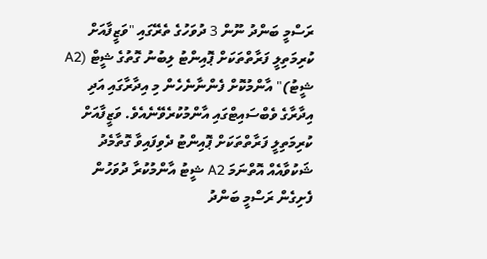ރަސްމީ ބަންދު ނޫން 3 ދުވަހުގެ ތެރޭގައި "ވަޒީފާއަށް ކުރިމަތިލީ ފަރާތްތަކަށް ޕޮއިންޓު ލިބުނު ގޮތުގެ ޝީޓް (A2 ޝީޓު)" އާންމުކޮށް ފެންނާނެހެން މި އިދާރާގައި އަދި އިދާރާގެ ވެބްސައިޓްގައި އާންމުކުރެވޭނެއެވެ. ވަޒީފާއަށް ކުރިމަތިލީ ފަރާތްތަކަށް ޕޮއިންޓު ދެވިފައިވާ ގޮތާމެދު ޝަކުވާއެއް އޮތްނަމަ A2 ޝީޓު އާންމުކުރާ ދުވަހުން ފެށިގެން ރަސްމީ ބަންދު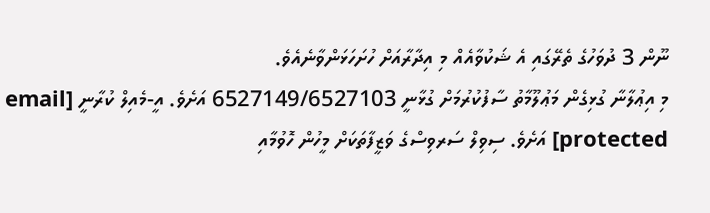ނޫން 3 ދުވަހުގެ ތެރޭގައި އެ ޝަކުވާއެއް މި އިދާރާއަށް ހުށަހަޅަންވާނެއެވެ.
މި އިޢުލާނާ ގުޅިގެން މަޢުލޫމާތު ސާފުކުރުމަށް ގުޅާނީ 6527149/6527103 އަށެވެ. އީ-މެއިލް ކުރާނީ [email protected] އަށެވެ. ސިވިލް ސަރވިސްގެ ވަޒީފާތަކަށް މީހުން ހޮވުމާއި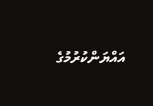އައްޔަންކުރުމުގެ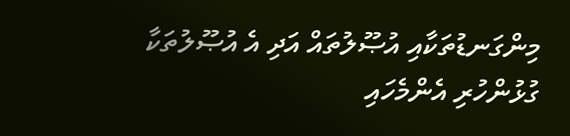މިންގަނޑުތަކާއި އުޞޫލުތައް އަދި އެ އުޞޫލުތަކާ ގުޅުންހުރި އެންމެހައި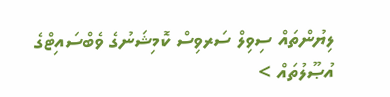ލިޔުންތައް ސިވިލް ސަރވިސް ކޮމިޝަނުގެ ވެބްސައިޓްގެ އުޞޫލުތައް >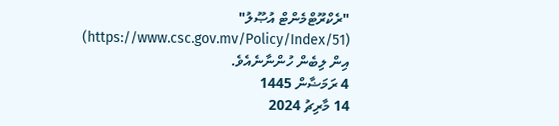"ރެކްރޫޓްމެންޓް އުޞޫލު" (https://www.csc.gov.mv/Policy/Index/51) އިން ލިބެން ހުންނާނެއެވެ.
4 ރަމަޟާން 1445
14 މާރިޗު 2024